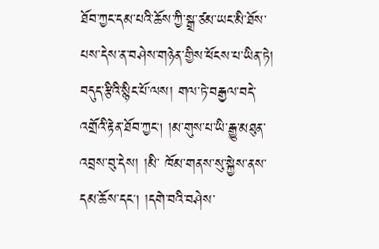ཐོབ་ཀྱང་དམ་པའི་ཆོས་ཀྱི་སྒྲ་ཙམ་ཡང་མི་ཐོས་པས་དེས་ན་བཤེས་གཉེན་གྱིས་ཕོངས་པ་ཡིན་ཏེ། བདུད་རྩིའི་སྙིང་པོ་ལས། གལ་ཏེ་བརྒྱལ་བདེ་འགྲོའི་རྟེན་ཐོབ་ཀྱང། །མ་གུས་པ་ཡི་རྒྱུ་མཐུན་འབྲས་བུ་དེས། །མི་ ཁོམ་གནས་སུ་སྐྱེས་ནས་དམ་ཆོས་དང། །དགེ་བའི་བཤེས་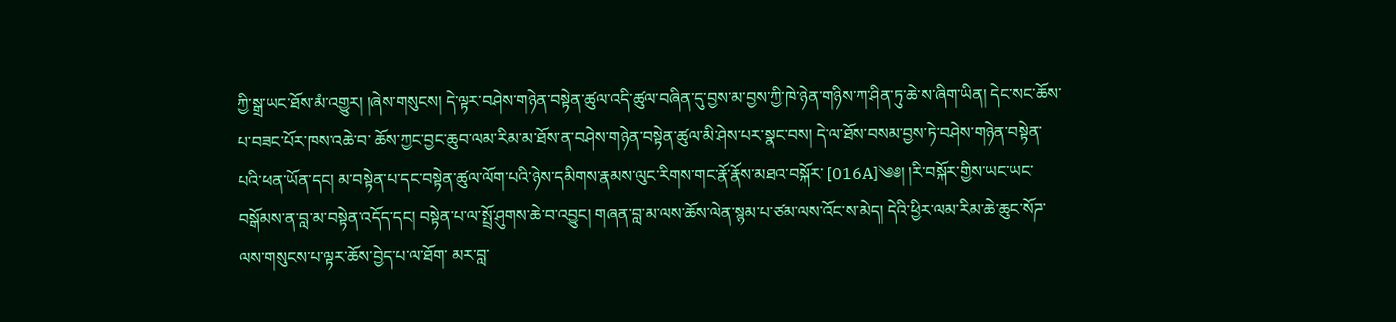ཀྱི་སྒྲ་ཡང་ཐོས་མཾ་འགྱུར། །ཞེས་གསུངས། དེ་ལྟར་བཤེས་གཉེན་བསྟེན་ཚུལ་འདི་ཚུལ་བཞིན་དུ་བྱས་མ་བྱས་ཀྱི་ཁེ་ཉེན་གཉིས་ཀ་ཤིན་ཏུ་ཆེ་ས་ཞིག་ཡིན། དེང་སང་ཆོས་པ་བཟང་པོར་ཁས་འཆེ་བ་ ཆོས་ཀྱང་བྱང་ཆུབ་ལམ་རིམ་མ་ཐོས་ན་བཤེས་གཉེན་བསྟེན་ཚུལ་མི་ཤེས་པར་སྣང་བས། དེ་ལ་ཐོས་བསམ་བྱས་ཏེ་བཤེས་གཉེན་བསྟེན་པའི་ཕན་ཡོན་དང། མ་བསྟེན་པ་དང་བསྟེན་ཚུལ་ལོག་པའི་ཉེས་དམིགས་རྣམས་ལུང་རིགས་གང་རྣོ་རྣོས་མཐའ་བསྐོར་ [016A]༄༅། །རི་བསྐོར་གྱིས་ཡང་ཡང་བསྒོམས་ན་བླ་མ་བསྟེན་འདོད་དང། བསྟེན་པ་ལ་སྤྲོ་ཤུགས་ཆེ་བ་འབྱུང། གཞན་བླ་མ་ལས་ཆོས་ལེན་སྙམ་པ་ཙམ་ལས་འོང་ས་མེད། དེའི་ཕྱིར་ལམ་རིམ་ཆེ་ཆུང་སོཌ་ལས་གསུངས་པ་ལྟར་ཆོས་བྱེད་པ་ལ་ཐོག་ མར་བླ་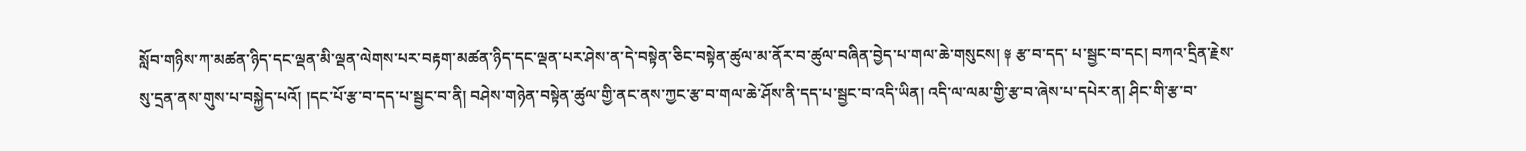སློབ་གཉིས་ཀ་མཚན་ཉིད་དང་ལྡན་མི་ལྡན་ལེགས་པར་བརྟག་མཚན་ཉིད་དང་ལྡན་པར་ཤེས་ན་དེ་བསྟེན་ཅིང་བསྟེན་ཚུལ་མ་ནོར་བ་ཚུལ་བཞིན་བྱེད་པ་གལ་ཆེ་གསུངས། ༈ རྩ་བ་དད་ པ་སྦྱང་བ་དང། བཀའ་དྲིན་རྗེས་སུ་དྲན་ནས་གུས་པ་བསྐྱེད་པའོ། །དང་པོ་རྩ་བ་དད་པ་སྦྱང་བ་ནི། བཤེས་གཉེན་བསྟེན་ཚུལ་གྱི་ནང་ནས་ཀྱང་རྩ་བ་གལ་ཆེ་ཤོས་ནི་དད་པ་སྦྱང་བ་འདི་ཡིན། འདི་ལ་ལམ་གྱི་རྩ་བ་ཞེས་པ་དཔེར་ན། ཤིང་གི་རྩ་བ་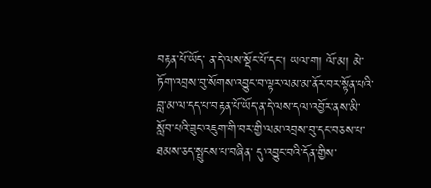བརྟན་པོ་ཡོད་ ན་དེ་ལས་སྡོང་པོ་དང། ཡལ་ག། ལོ་མ། མེ་ཏོག་འབྲས་བུ་སོགས་འབྱུང་བ་ལྟར་ལམ་མ་ནོར་བར་སྟོན་པའི་བླ་མ་ལ་དད་པ་བརྟན་པོ་ཡོད་ན་དེ་ལས་དལ་འབྱོར་ནས་མི་སློབ་པའི་ཟུང་འཇུག་གི་བར་གྱི་ལམ་འབྲས་བུ་དང་བཅས་པ་ཐམས་ཅད་སྤུངས་པ་བཞིན་ དུ་འབྱུང་བའི་དོན་གྱིས་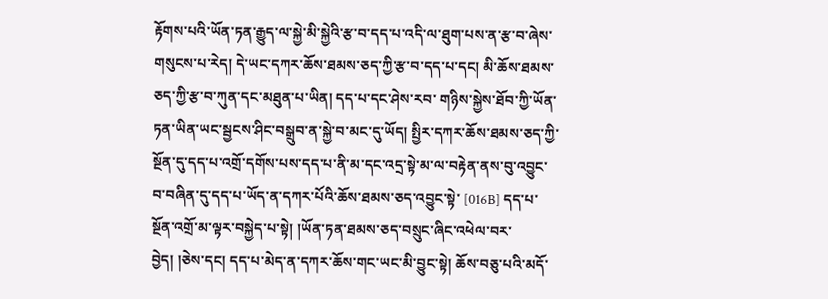རྟོགས་པའི་ཡོན་ཏན་རྒྱུད་ལ་སྐྱེ་མི་སྐྱེའི་རྩ་བ་དད་པ་འདི་ལ་ཐུག་པས་ན་རྩ་བ་ཞེས་གསུངས་པ་རེད། དེ་ཡང་དཀར་ཆོས་ཐམས་ཅད་ཀྱི་རྩ་བ་དད་པ་དང། མི་ཆོས་ཐམས་ཅད་ཀྱི་རྩ་བ་ཀུན་དང་མཐུན་པ་ཡིན། དད་པ་དང་ཤེས་རབ་ གཉིས་སྐྱེས་ཐོབ་ཀྱི་ཡོན་ཏན་ཡིན་ཡང་སྦྱངས་ཤིང་བསྒྲུབ་ན་སྐྱེ་བ་མང་དུ་ཡོད། སྤྱིར་དཀར་ཆོས་ཐམས་ཅད་ཀྱི་སྔོན་དུ་དད་པ་འགྲོ་དགོས་པས་དད་པ་ནི་མ་དང་འདྲ་སྟེ་མ་ལ་བརྟེན་ནས་བུ་འབྱུང་བ་བཞིན་དུ་དད་པ་ཡོད་ན་དཀར་པོའི་ཆོས་ཐམས་ཅད་འབྱུང་སྟེ་ [016B] དད་པ་སྔོན་འགྲོ་མ་ལྟར་བསྐྱེད་པ་སྟེ། །ཡོན་ཏན་ཐམས་ཅད་བསྲུང་ཞིང་འཕེལ་བར་བྱེད། །ཅེས་དང། དད་པ་མེད་ན་དཀར་ཆོས་གང་ཡང་མི་བྱུང་སྟེ། ཆོས་བཅུ་པའི་མདོ་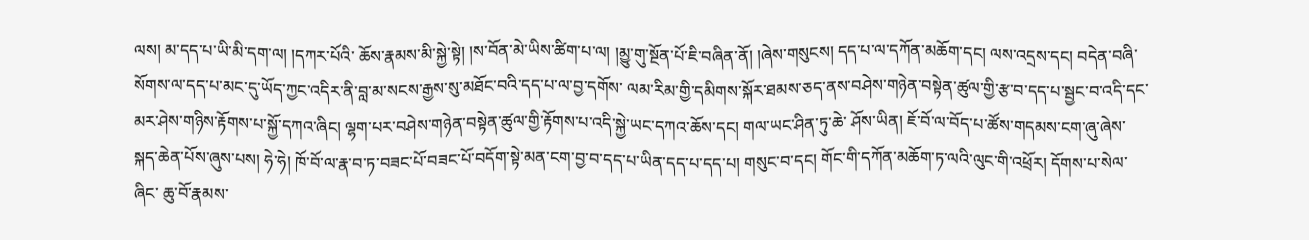ལས། མ་དད་པ་ཡི་མི་དག་ལ། །དཀར་པོའི་ ཆོས་རྣམས་མི་སྐྱེ་སྟེ། །ས་བོན་མེ་ཡིས་ཚིག་པ་ལ། །མྱུ་གུ་སྔོན་པོ་ཇི་བཞིན་ནོ། །ཞེས་གསུངས། དད་པ་ལ་དཀོན་མཆོག་དང། ལས་འདྲས་དང། བདེན་བཞི་སོགས་ལ་དད་པ་མང་དུ་ཡོད་ཀྱང་འདིར་ནི་བླ་མ་སངས་རྒྱས་སུ་མཐོང་བའི་དད་པ་ལ་བྱ་དགོས་ ལམ་རིམ་གྱི་དམིགས་སྐོར་ཐམས་ཅད་ནས་བཤེས་གཉེན་བསྟེན་ཚུལ་གྱི་རྩ་བ་དད་པ་སྦྱང་བ་འདི་དང་མར་ཤེས་གཉིས་རྟོགས་པ་སྐྱོ་དཀའ་ཞིང། ལྷག་པར་བཤེས་གཉེན་བསྟེན་ཚུལ་གྱི་རྟོགས་པ་འདི་སྐྱེ་ཡང་དཀའ་ཆོས་དང། གལ་ཡང་ཤིན་ཏུ་ཆེ་ ཤོས་ཡིན། ཇོ་བོ་ལ་བོད་པ་ཚོས་གདམས་ངག་ཞུ་ཞེས་སྐད་ཆེན་པོས་ཞུས་པས། ཧེ་ཧེ། ཁོ་བོ་ལ་རྣ་བ་ཏ་བཟང་པོ་བཟང་པོ་བདོག་སྟེ་མན་ངག་བྱ་བ་དད་པ་ཡིན་དད་པ་དད་པ། གསུང་བ་དང། གོང་གི་དཀོན་མཆོག་ཏ་ལའི་ལུང་གི་འཕྲོར། དོགས་པ་སེལ་ཞིང་ ཆུ་བོ་རྣམས་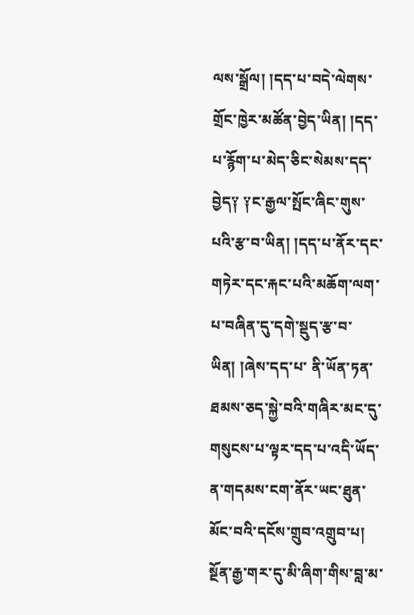ལས་སྒྲོལ། །དད་པ་བདེ་ལེགས་གྲོང་ཁྱེར་མཚོན་བྱེད་ཡིན། །དད་པ་རྙོག་པ་མེད་ཅིང་སེམས་དད་བྱེད༑ ༑ང་རྒྱལ་སྤོང་ཞིང་གུས་པའི་རྩ་བ་ཡིན། །དད་པ་ནོར་དང་གཏེར་དང་རྐང་པའི་མཆོག་ལག་པ་བཞིན་དུ་དགེ་སྡུད་རྩ་བ་ཡིན། །ཞེས་དད་པ་ ནི་ཡོན་ཏན་ཐམས་ཅད་སྐྱེ་བའི་གཞིར་མང་དུ་གསུངས་པ་ལྟར་དད་པ་འདི་ཡོད་ན་གདམས་ངག་ནོར་ཡང་ཐུན་མོང་བའི་དངོས་གྲུབ་འགྲུབ་པ། སྔོན་རྒྱ་གར་དུ་མི་ཞིག་གིས་བླ་མ་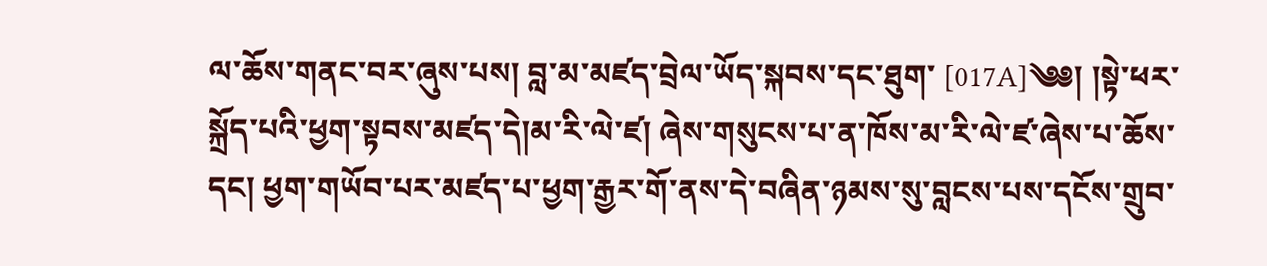ལ་ཆོས་གནང་བར་ཞུས་པས། བླ་མ་མཛད་བྲེལ་ཡོད་སྐབས་དང་ཐུག་ [017A]༄༅། །སྟེ་ཕར་སྐྲོད་པའི་ཕྱག་སྟབས་མཛད་དེ།མ་རི་ལེ་ཛ། ཞེས་གསུངས་པ་ན་ཁོས་མ་རི་ལེ་ཛ་ཞེས་པ་ཆོས་དང། ཕྱག་གཡོབ་པར་མཛད་པ་ཕྱག་རྒྱར་གོ་ནས་དེ་བཞིན་ཉམས་སུ་བླངས་པས་དངོས་གྲུབ་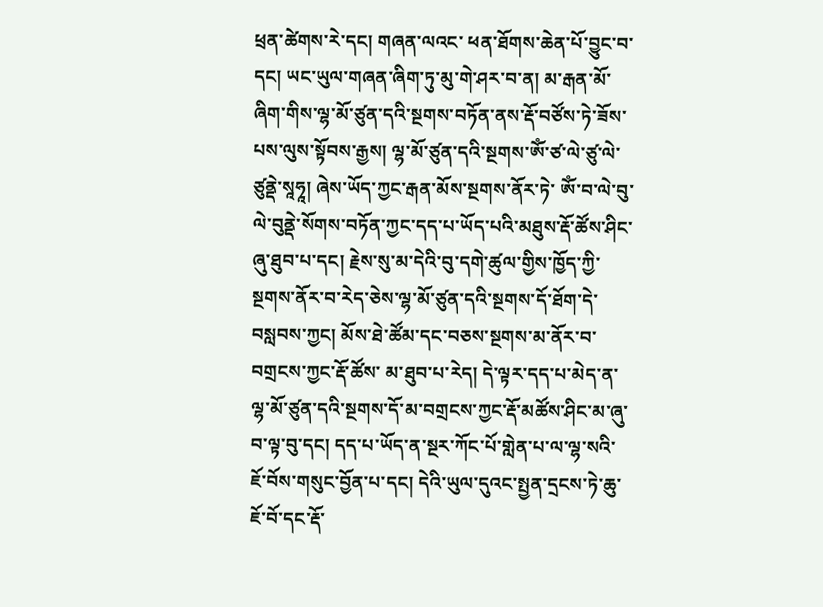ཕྲན་ཚེགས་རེ་དང། གཞན་ལའང་ ཕན་ཐོགས་ཆེན་པོ་བྱུང་བ་དང། ཡང་ཡུལ་གཞན་ཞིག་ཏུ་མུ་གེ་ཤར་བ་ན། མ་རྒན་མོ་ཞིག་གིས་ལྷ་མོ་ཙུན་དའི་སྔགས་བཏོན་ནས་རྡོ་བཙོས་ཏེ་ཟོས་པས་ལུས་སྟོབས་རྒྱས། ལྷ་མོ་ཙུན་དའི་སྔགས་ཨོཾ་ཙ་ལེ་ཙུ་ལེ་ཙུནྡེ་སཱཧཱ། ཞེས་ཡོད་ཀྱང་རྒན་མོས་སྔགས་ནོར་ཏེ་ ཨོཾ་བ་ལེ་བུ་ལེ་བུནྡེ་སོགས་བཏོན་ཀྱང་དད་པ་ཡོད་པའི་མཐུས་རྡོ་ཚོས་ཤིང་ཞུ་ཐུབ་པ་དང། རྗེས་སུ་མ་དེའི་བུ་དགེ་ཚུལ་གྱིས་ཁྱོད་ཀྱི་སྔགས་ནོར་བ་རེད་ཅེས་ལྷ་མོ་ཙུན་དའི་སྔགས་དོ་ཐོག་དེ་བསླབས་ཀྱང། མོས་ཐེ་ཚོམ་དང་བཅས་སྔགས་མ་ནོར་བ་བགྲངས་ཀྱང་རྡོ་ཚོས་ མ་ཐུབ་པ་རེད། དེ་ལྟར་དད་པ་མེད་ན་ལྷ་མོ་ཙུན་དའི་སྔགས་དོ་མ་བགྲངས་ཀྱང་རྡོ་མཚོས་ཤིང་མ་ཞུ་བ་ལྟ་བུ་དང། དད་པ་ཡོད་ན་སྔར་ཀོང་པོ་གླེན་པ་ལ་ལྷ་སའི་ཇོ་བོས་གསུང་བྱོན་པ་དང། དེའི་ཡུལ་དུའང་སྤྱན་དྲངས་ཏེ་ཆུ་ཇོ་བོ་དང་རྡོ་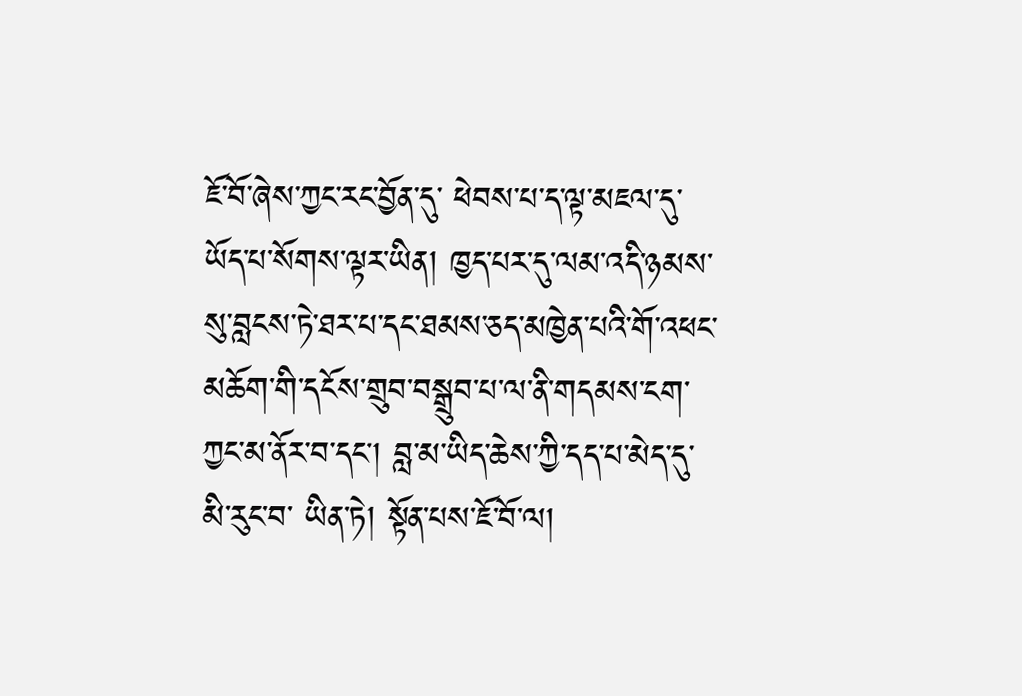ཇོ་བོ་ཞེས་ཀྱང་རང་བྱོན་དུ་ ཕེབས་པ་ད་ལྟ་མཇལ་དུ་ཡོད་པ་སོགས་ལྟར་ཡིན། ཁྱད་པར་དུ་ལམ་འདི་ཉམས་སུ་བླངས་ཏེ་ཐར་པ་དང་ཐམས་ཅད་མཁྱེན་པའི་གོ་འཕང་མཆོག་གི་དངོས་གྲུབ་བསྒྲུབ་པ་ལ་ནི་གདམས་ངག་ཀྱང་མ་ནོར་བ་དང། བླ་མ་ཡིད་ཆེས་ཀྱི་དད་པ་མེད་དུ་མི་རུང་བ་ ཡིན་ཏེ། སྟོན་པས་ཇོ་བོ་ལ།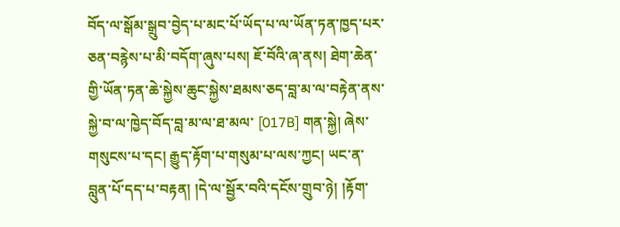བོད་ལ་སྒོམ་སྒྲུབ་བྱེད་པ་མང་པོ་ཡོད་པ་ལ་ཡོན་ཏན་ཁྱད་པར་ཅན་བརྙེས་པ་མི་བདོག་ཞུས་པས། ཇོ་བོའི་ཞ་ནས། ཐེག་ཆེན་གྱི་ཡོན་ཏན་ཆེ་སྐྱེས་ཆུང་སྐྱེས་ཐམས་ཅད་བླ་མ་ལ་བརྟེན་ནས་སྐྱེ་བ་ལ་ཁྱེད་བོད་བླ་མ་ལ་ཐ་མལ་ [017B] གན་སྐྱེ། ཞེས་གསུངས་པ་དང། རྒྱུད་རྟོག་པ་གསུམ་པ་ལས་ཀྱང། ཡང་ན་བླུན་པོ་དད་པ་བརྟན། །དེ་ལ་སྦྱོར་བའི་དངོས་གྲུབ་ཉེ། །རྟོག་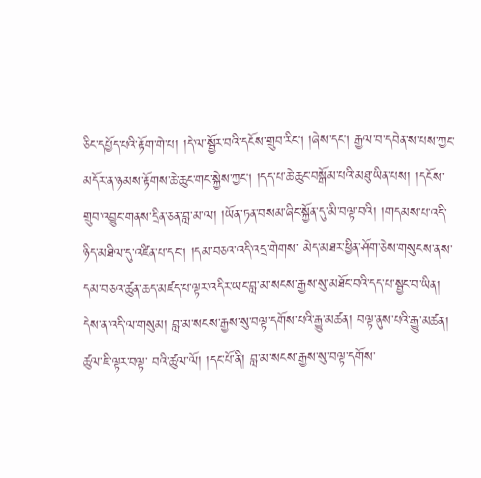ཅིང་དཔྱོད་པའི་རྟོག་གེ་པ། །དེ་ལ་སྦྱོར་བའི་དངོས་གྲུབ་རིང། །ཞེས་དང། རྒྱལ་བ་དབེན་ས་པས་ཀྱང་ མདོར་ན་ཉམས་རྟོགས་ཆེ་ཆུང་གང་སྐྱེས་ཀྱང། །དད་པ་ཆེ་ཆུང་བསྒོམ་པའི་མཐུ་ཡིན་པས། །དངོས་གྲུབ་འབྱུང་གནས་དྲིན་ཅན་བླ་མ་ལ། །ཡོན་ཏན་བསམ་ཞིང་སྐྱོན་དུ་མི་བལྟ་བའི། །གདམས་པ་འདི་ཉིད་མཐིལ་དུ་འཛིན་པ་དང། །དམ་བཅའ་འདི་འདྲ་གེགས་ མེད་མཐར་ཕྱིན་ཤོག་ཅེས་གསུངས་ནས་དམ་བཅའ་ཚུན་ཆད་མཛད་པ་ལྟར་འདིར་ཡང་བླ་མ་སངས་རྒྱས་སུ་མཐོང་བའི་དད་པ་སྦྱང་བ་ཡིན། དེས་ན་འདི་ལ་གསུམ། བླ་མ་སངས་རྒྱས་སུ་བལྟ་དགོས་པའི་རྒྱུ་མཚན། བལྟ་ནུས་པའི་རྒྱུ་མཚན། ཚུལ་ཇི་ལྟར་བལྟ་ བའི་ཚུལ་ལོ། །དང་པོ་ནི། བླ་མ་སངས་རྒྱས་སུ་བལྟ་དགོས་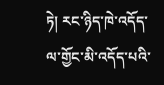ཏེ། རང་ཉིད་ཁེ་འདོད་ལ་གྱོང་མི་འདོད་པའི་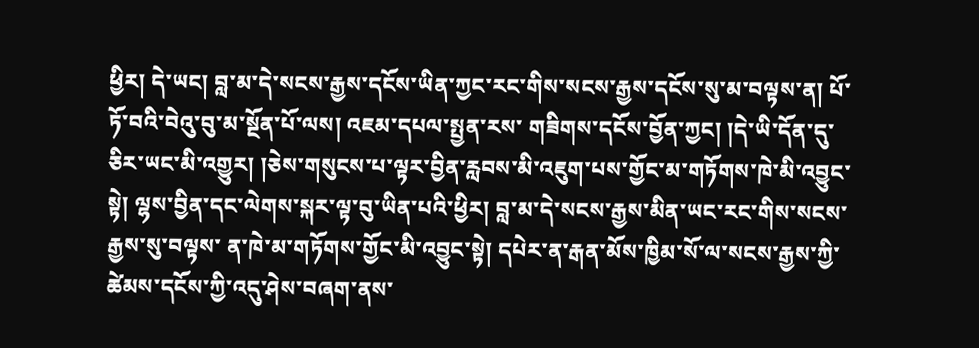ཕྱིར། དེ་ཡང། བླ་མ་དེ་སངས་རྒྱས་དངོས་ཡིན་ཀྱང་རང་གིས་སངས་རྒྱས་དངོས་སུ་མ་བལྟས་ན། པོ་ཏོ་བའི་བེའུ་བུ་མ་སྔོན་པོ་ལས། འཇམ་དཔལ་སྤྱན་རས་ གཟིགས་དངོས་བྱོན་ཀྱང། །དེ་ཡི་དོན་དུ་ཅིར་ཡང་མི་འགྱུར། །ཅེས་གསུངས་པ་ལྟར་བྱིན་རླབས་མི་འཇུག་པས་གྱོང་མ་གཏོགས་ཁེ་མི་འབྱུང་སྟེ། ལྷས་བྱིན་དང་ལེགས་སྐར་ལྟ་བུ་ཡིན་པའི་ཕྱིར། བླ་མ་དེ་སངས་རྒྱས་མིན་ཡང་རང་གིས་སངས་རྒྱས་སུ་བལྟས་ ན་ཁེ་མ་གཏོགས་གྱོང་མི་འབྱུང་སྟེ། དཔེར་ན་རྒན་མོས་ཁྱིམ་སོ་ལ་སངས་རྒྱས་ཀྱི་ཚེམས་དངོས་ཀྱི་འདུ་ཤེས་བཞག་ནས་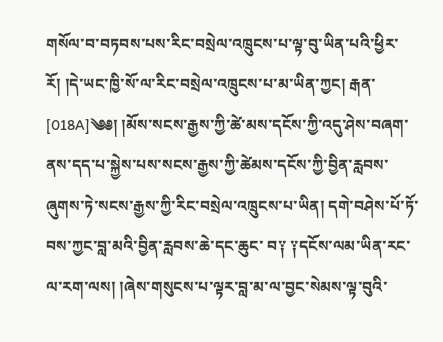གསོལ་བ་བཏབས་པས་རིང་བསྲེལ་འཁྲུངས་པ་ལྟ་བུ་ཡིན་པའི་ཕྱིར་རོ། །དེ་ཡང་ཁྱི་སོ་ལ་རིང་བསྲེལ་འཁྲུངས་པ་མ་ཡིན་ཀྱང། རྒན་ [018A]༄༅། །མོས་སངས་རྒྱས་ཀྱི་ཚེ་མས་དངོས་ཀྱི་འདུ་ཤེས་བཞག་ནས་དད་པ་སྐྱེས་པས་སངས་རྒྱས་ཀྱི་ཚེམས་དངོས་ཀྱི་བྱིན་རླབས་ཞུགས་ཏེ་སངས་རྒྱས་ཀྱི་རིང་བསྲེལ་འཁྲུངས་པ་ཡིན། དགེ་བཤེས་པོ་ཏོ་བས་ཀྱང་བླ་མའི་བྱིན་རླབས་ཆེ་དང་ཆུང་ བ༑ ༑དངོས་ལམ་ཡིན་རང་ལ་རག་ལས། །ཞེས་གསུངས་པ་ལྟར་བླ་མ་ལ་བྱང་སེམས་ལྟ་བུའི་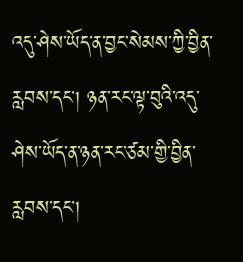འདུ་ཤེས་ཡོད་ན་བྱང་སེམས་ཀྱི་བྱིན་རླབས་དང། ཉན་རང་ལྟ་བུའི་འདུ་ཤེས་ཡོད་ན་ཉན་རང་ཙམ་གྱི་བྱིན་རླབས་དང།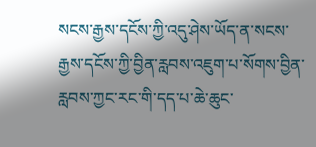སངས་རྒྱས་དངོས་ཀྱི་འདུ་ཤེས་ཡོད་ན་སངས་ རྒྱས་དངོས་ཀྱི་བྱིན་རླབས་འཇུག་པ་སོགས་བྱིན་རླབས་ཀྱང་རང་གི་དད་པ་ཆེ་ཆུང་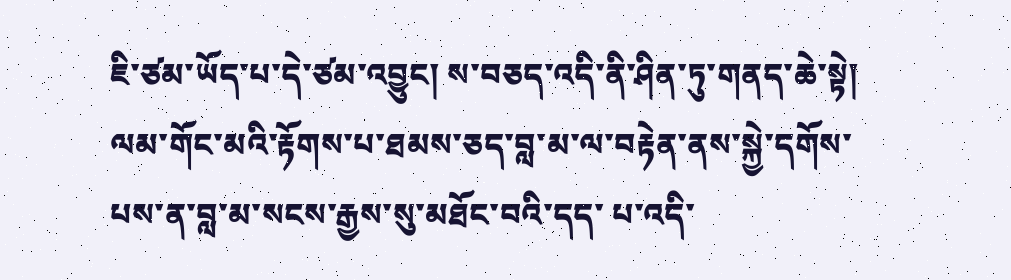ཇི་ཙམ་ཡོད་པ་དེ་ཙམ་འབྱུང། ས་བཅད་འདི་ནི་ཤིན་ཏུ་གནད་ཆེ་སྟེ། ལམ་གོང་མའི་རྟོགས་པ་ཐམས་ཅད་བླ་མ་ལ་བརྟེན་ནས་སྐྱེ་དགོས་པས་ན་བླ་མ་སངས་རྒྱས་སུ་མཐོང་བའི་དད་ པ་འདི་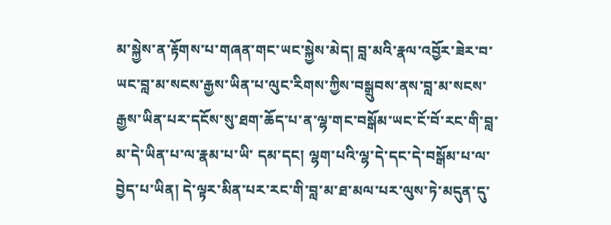མ་སྐྱེས་ན་རྟོགས་པ་གཞན་གང་ཡང་སྐྱེས་མེད། བླ་མའི་རྣལ་འབྱོར་ཟེར་བ་ཡང་བླ་མ་སངས་རྒྱས་ཡིན་པ་ལུང་རིགས་ཀྱིས་བསྒྲུབས་ནས་བླ་མ་སངས་རྒྱས་ཡིན་པར་དངོས་སུ་ཐག་ཆོད་པ་ན་ལྷ་གང་བསྒོམ་ཡང་ངོ་བོ་རང་གི་བླ་མ་དེ་ཡིན་པ་ལ་རྣམ་པ་ཡི་ དམ་དང། ལྷག་པའི་ལྷ་དེ་དང་དེ་བསྒོམ་པ་ལ་བྱེད་པ་ཡིན། དེ་ལྟར་མིན་པར་རང་གི་བླ་མ་ཐ་མལ་པར་ལུས་ཏེ་མདུན་དུ་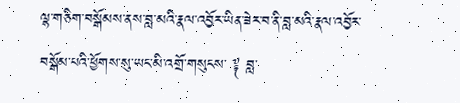ལྷ་གཅིག་བསྒོམས་ནས་བླ་མའི་རྣལ་འབྱོར་ཡིན་ཟེར་བ་ནི་བླ་མའི་རྣལ་འབྱོར་བསྒོམ་པའི་ཕྱོགས་སུ་ཡང་མི་འགྲོ་གསུངས་ ༈ བླ་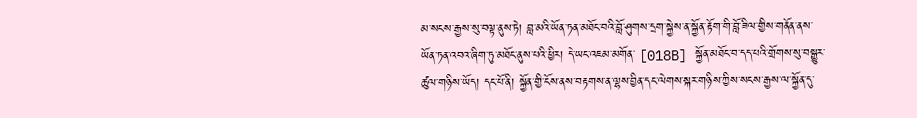མ་སངས་རྒྱས་སུ་བལྟ་ནུས་ཏེ། བླ་མའི་ཡོན་ཏན་མཐོང་བའི་བློ་ཤུགས་དྲག་སྐྱེས་ན་སྐྱོན་རྟོག་གི་བློ་ཟིལ་གྱིས་གནོན་ནས་ཡོན་ཏན་འབའ་ཞིག་ཏུ་མཐོང་ནུས་པའི་ཕྱིར། དེ་ཡང་འཇམ་མགོན་ [018B] སྐྱོན་མཐོང་བ་དད་པའི་གྲོགས་སུ་བསྒྱུར་ཚུལ་གཉིས་ཡོད། དང་པོ་ནི། སྐྱོན་གྱི་ངོས་ནས་བརྟགས་ན་ལྷས་བྱིན་དང་ལེགས་སྐར་གཉིས་ཀྱིས་སངས་རྒྱས་ལ་སྐྱོན་དུ་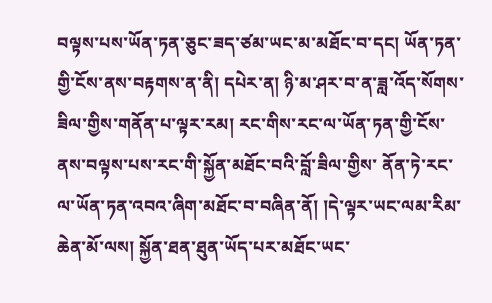བལྟས་པས་ཡོན་ཏན་ཅུང་ཟད་ཙམ་ཡང་མ་མཐོང་བ་དང། ཡོན་ཏན་གྱི་ངོས་ནས་བརྟགས་ན་ནི། དཔེར་ན། ཉི་མ་ཤར་བ་ན་ཟླ་འོད་སོགས་ཟིལ་གྱིས་གནོན་པ་ལྟར་རམ། རང་གིས་རང་ལ་ཡོན་ཏན་གྱི་ངོས་ནས་བལྟས་པས་རང་གི་སྐྱོན་མཐོང་བའི་བློ་ཟིལ་གྱིས་ ནོན་ཏེ་རང་ལ་ཡོན་ཏན་འབའ་ཞིག་མཐོང་བ་བཞིན་ནོ། །དེ་ལྟར་ཡང་ལམ་རིམ་ཆེན་མོ་ལས། སྐྱོན་ཐན་ཐུན་ཡོད་པར་མཐོང་ཡང་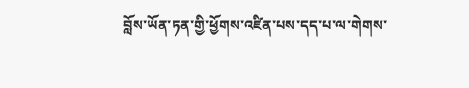བློས་ཡོན་ཏན་གྱི་ཕྱོགས་འཛིན་པས་དད་པ་ལ་གེགས་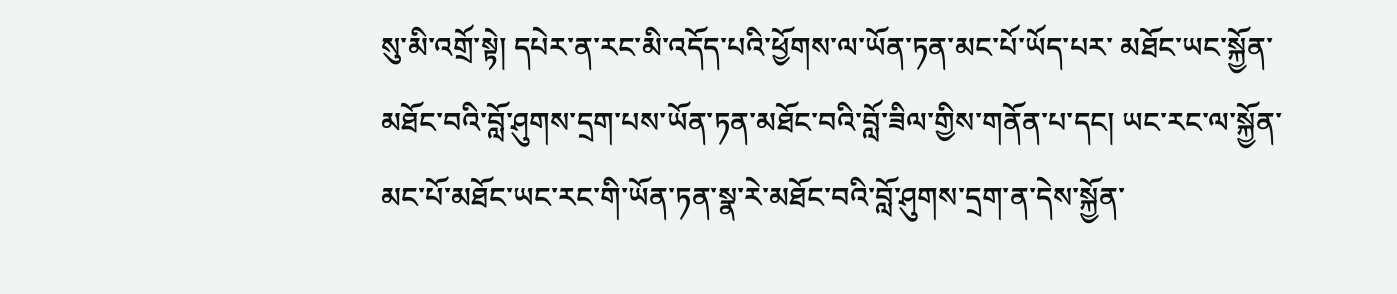སུ་མི་འགྲོ་སྟེ། དཔེར་ན་རང་མི་འདོད་པའི་ཕྱོགས་ལ་ཡོན་ཏན་མང་པོ་ཡོད་པར་ མཐོང་ཡང་སྐྱོན་མཐོང་བའི་བློ་ཤུགས་དྲག་པས་ཡོན་ཏན་མཐོང་བའི་བློ་ཟིལ་གྱིས་གནོན་པ་དང། ཡང་རང་ལ་སྐྱོན་མང་པོ་མཐོང་ཡང་རང་གི་ཡོན་ཏན་སྣ་རེ་མཐོང་བའི་བློ་ཤུགས་དྲག་ན་དེས་སྐྱོན་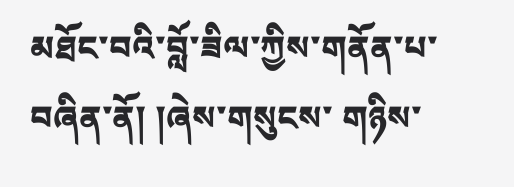མཐོང་བའི་བློ་ཟིལ་ཀྱིས་གནོན་པ་བཞིན་ནོ། །ཞེས་གསུངས་ གཉིས་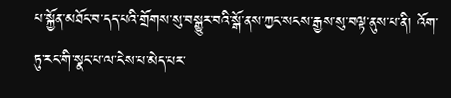པ་སྐྱོན་མཐོང་བ་དད་པའི་གྲོགས་སུ་བསྒྱུར་བའི་སྒོ་ནས་ཀྱང་སངས་རྒྱས་སུ་བལྟ་ནུས་པ་ནི། འོག་ཏུ་རང་གི་སྣང་པ་ལ་ངེས་པ་མེད་པར་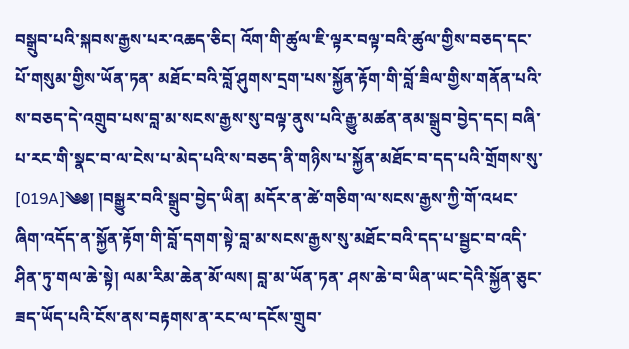བསྒྲུབ་པའི་སྐབས་རྒྱས་པར་འཆད་ཅིང། འོག་གི་ཚུལ་ཇི་ལྟར་བལྟ་བའི་ཚུལ་གྱིས་བཅད་དང་པོ་གསུམ་གྱིས་ཡོན་ཏན་ མཐོང་བའི་བློ་ཤུགས་དྲག་པས་སྐྱོན་རྟོག་གི་བློ་ཟིལ་གྱིས་གནོན་པའི་ས་བཅད་དེ་འགྲུབ་པས་བླ་མ་སངས་རྒྱས་སུ་བལྟ་ནུས་པའི་རྒྱུ་མཚན་ནམ་སྒྲུབ་བྱེད་དང། བཞི་པ་རང་གི་སྣང་བ་ལ་ངེས་པ་མེད་པའི་ས་བཅད་ནི་གཉིས་པ་སྐྱོན་མཐོང་བ་དད་པའི་གྲོགས་སུ་ [019A]༄༅། །བསྒྱུར་བའི་སྒྲུབ་བྱེད་ཡིན། མདོར་ན་ཚེ་གཅིག་ལ་སངས་རྒྱས་ཀྱི་གོ་འཕང་ཞིག་འདོད་ན་སྐྱོན་རྟོག་གི་བློ་དགག་སྟེ་བླ་མ་སངས་རྒྱས་སུ་མཐོང་བའི་དད་པ་སྦྱང་བ་འདི་ཤིན་ཏུ་གལ་ཆེ་སྟེ། ལམ་རིམ་ཆེན་མོ་ལས། བླ་མ་ཡོན་ཏན་ ཤས་ཆེ་བ་ཡིན་ཡང་དེའི་སྐྱོན་ཅུང་ཟད་ཡོད་པའི་ངོས་ནས་བརྟགས་ན་རང་ལ་དངོས་གྲུབ་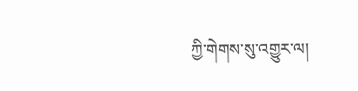ཀྱི་གེགས་སུ་འགྱུར་ལ།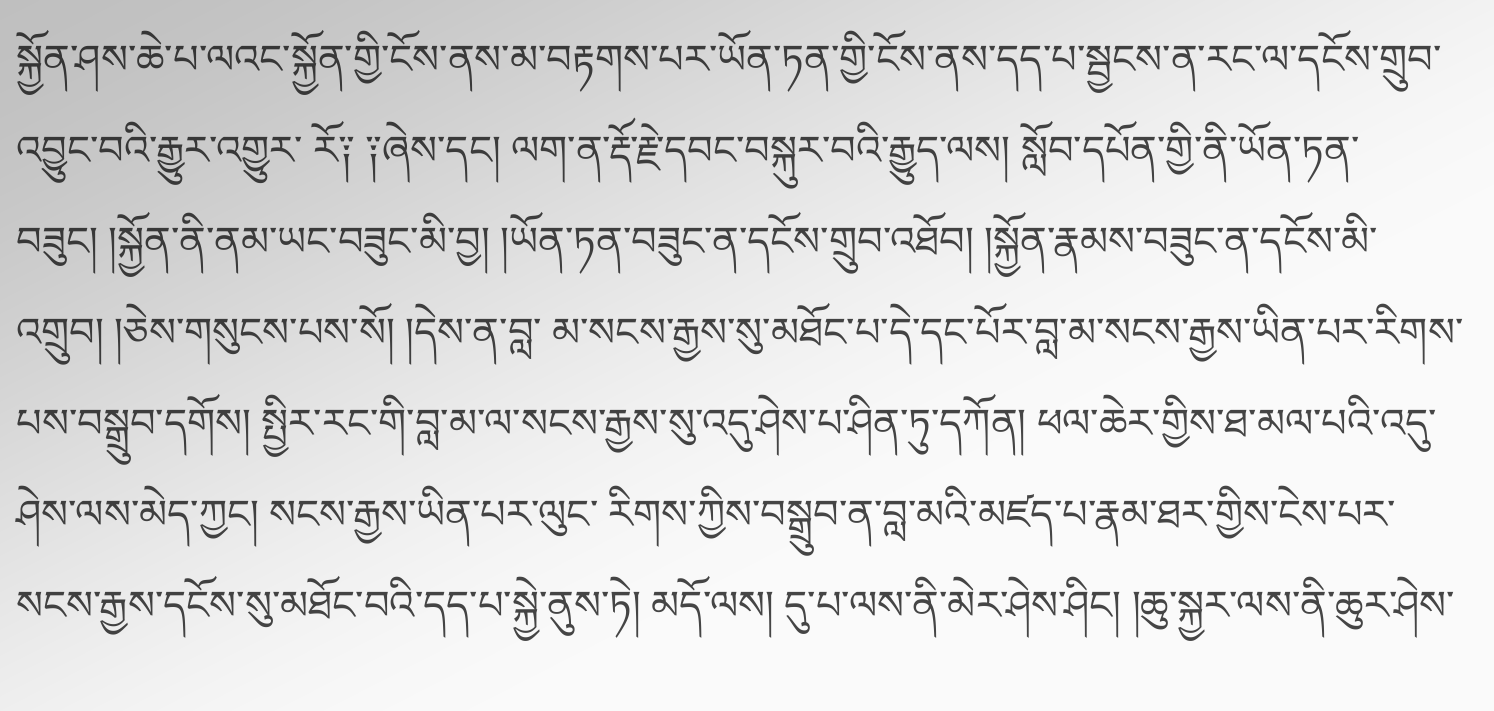སྐྱོན་ཤས་ཆེ་པ་ལའང་སྐྱོན་གྱི་ངོས་ནས་མ་བརྟགས་པར་ཡོན་ཏན་གྱི་ངོས་ནས་དད་པ་སྦྱངས་ན་རང་ལ་དངོས་གྲུབ་འབྱུང་བའི་རྒྱུར་འགྱུར་ རོ༑ ༑ཞེས་དང། ལག་ན་རྡོ་རྗེ་དབང་བསྐུར་བའི་རྒྱུད་ལས། སློབ་དཔོན་གྱི་ནི་ཡོན་ཏན་བཟུང། །སྐྱོན་ནི་ནམ་ཡང་བཟུང་མི་བྱ། །ཡོན་ཏན་བཟུང་ན་དངོས་གྲུབ་འཐོབ། །སྐྱོན་རྣམས་བཟུང་ན་དངོས་མི་འགྲུབ། །ཅེས་གསུངས་པས་སོ། །དེས་ན་བླ་ མ་སངས་རྒྱས་སུ་མཐོང་པ་དེ་དང་པོར་བླ་མ་སངས་རྒྱས་ཡིན་པར་རིགས་པས་བསྒྲུབ་དགོས། སྤྱིར་རང་གི་བླ་མ་ལ་སངས་རྒྱས་སུ་འདུ་ཤེས་པ་ཤིན་ཏུ་དཀོན། ཕལ་ཆེར་གྱིས་ཐ་མལ་པའི་འདུ་ཤེས་ལས་མེད་ཀྱང། སངས་རྒྱས་ཡིན་པར་ལུང་ རིགས་ཀྱིས་བསྒྲུབ་ན་བླ་མའི་མཛད་པ་རྣམ་ཐར་གྱིས་ངེས་པར་སངས་རྒྱས་དངོས་སུ་མཐོང་བའི་དད་པ་སྐྱེ་ནུས་ཏེ། མདོ་ལས། དུ་པ་ལས་ནི་མེར་ཤེས་ཤིང། །ཆུ་སྐྱར་ལས་ནི་ཆུར་ཤེས་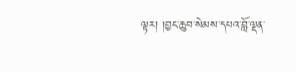ལྟར། །བྱང་ཆུབ་སེམས་དཔའ་བློ་ལྡན་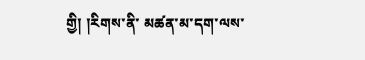གྱི། །རིགས་ནི་ མཚན་མ་དག་ལས་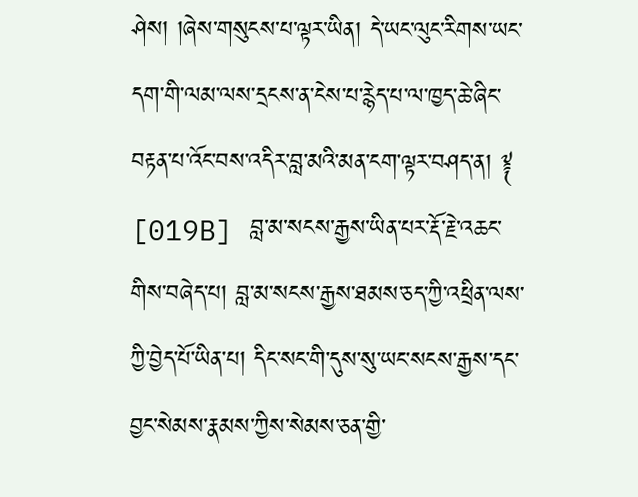ཤེས། །ཞེས་གསུངས་པ་ལྟར་ཡིན། དེ་ཡང་ལུང་རིགས་ཡང་དག་གི་ལམ་ལས་དྲངས་ན་ངེས་པ་རྙེད་པ་ལ་ཁྱད་ཆེ་ཞིང་བརྟན་པ་འོང་བས་འདིར་བླ་མའི་མན་ངག་ལྟར་བཤད་ན། ༈ [019B] བླ་མ་སངས་རྒྱས་ཡིན་པར་རྡོ་རྗེ་འཆང་གིས་བཞེད་པ། བླ་མ་སངས་རྒྱས་ཐམས་ཅད་ཀྱི་འཕྲིན་ལས་ཀྱི་བྱེད་པོ་ཡིན་པ། དིང་སང་གི་དུས་སུ་ཡང་སངས་རྒྱས་དང་བྱང་སེམས་རྣམས་ཀྱིས་སེམས་ཅན་གྱི་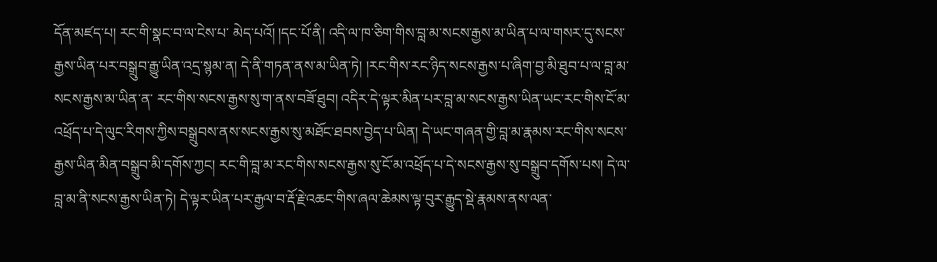དོན་མཛད་པ། རང་གི་སྣང་བ་ལ་ངེས་པ་ མེད་པའོ། །དང་པོ་ནི། འདི་ལ་ཁ་ཅིག་གིས་བླ་མ་སངས་རྒྱས་མ་ཡིན་པ་ལ་གསར་དུ་སངས་རྒྱས་ཡིན་པར་བསྒྲུབ་རྒྱུ་ཡིན་འདྲ་སྙམ་ན། དེ་ནི་གཏན་ནས་མ་ཡིན་ཏེ། །རང་གིས་རང་ཉིད་སངས་རྒྱས་པ་ཞིག་བྱ་མི་ཐུབ་པ་ལ་བླ་མ་སངས་རྒྱས་མ་ཡིན་ན་ རང་གིས་སངས་རྒྱས་སུ་ག་ནས་བཟོ་ཐུབ། འདིར་དེ་ལྟར་མིན་པར་བླ་མ་སངས་རྒྱས་ཡིན་ཡང་རང་གིས་ངོ་མ་འཕྲོད་པ་དེ་ལུང་རིགས་ཀྱིས་བསྒྲུབས་ནས་སངས་རྒྱས་སུ་མཐོང་ཐབས་བྱེད་པ་ཡིན། དེ་ཡང་གཞན་གྱི་བླ་མ་རྣམས་རང་གིས་སངས་ རྒྱས་ཡིན་མིན་བསྒྲུབ་མི་དགོས་ཀྱང། རང་གི་བླ་མ་རང་གིས་སངས་རྒྱས་སུ་ངོ་མ་འཕྲོད་པ་དེ་སངས་རྒྱས་སུ་བསྒྲུབ་དགོས་པས། དེ་ལ་བླ་མ་ནི་སངས་རྒྱས་ཡིན་ཏེ། དེ་ལྟར་ཡིན་པར་རྒྱལ་བ་རྡོ་རྗེ་འཆང་གིས་ཞལ་ཆེམས་ལྟ་བུར་རྒྱུད་སྡེ་རྣམས་ནས་ལན་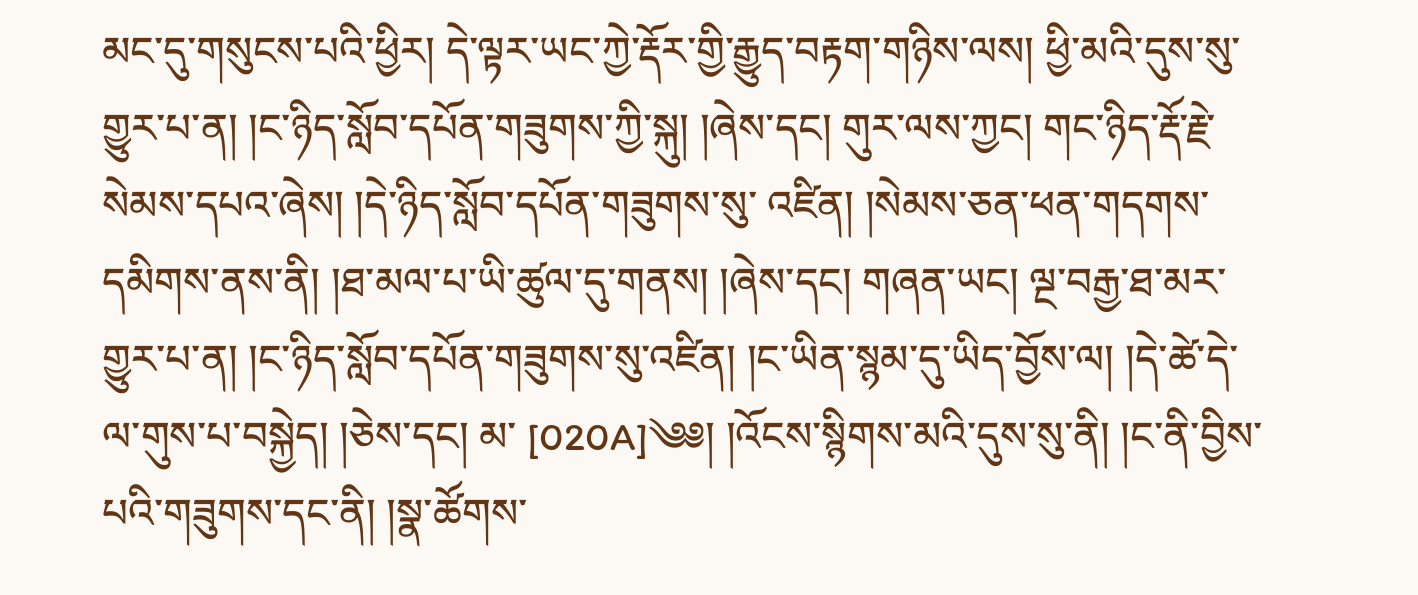མང་དུ་གསུངས་པའི་ཕྱིར། དེ་ལྟར་ཡང་ཀྱེ་རྡོར་གྱི་རྒྱུད་བརྟག་གཉིས་ལས། ཕྱི་མའི་དུས་སུ་གྱུར་པ་ན། །ང་ཉིད་སློབ་དཔོན་གཟུགས་ཀྱི་སྐུ། །ཞེས་དང། གུར་ལས་ཀྱང། གང་ཉིད་རྡོ་རྗེ་སེམས་དཔའ་ཞེས། །དེ་ཉིད་སློབ་དཔོན་གཟུགས་སུ་ འཛིན། །སེམས་ཅན་ཕན་གདགས་དམིགས་ནས་ནི། །ཐ་མལ་པ་ཡི་ཚུལ་དུ་གནས། །ཞེས་དང། གཞན་ཡང། ལྔ་བརྒྱ་ཐ་མར་གྱུར་པ་ན། །ང་ཉིད་སློབ་དཔོན་གཟུགས་སུ་འཛིན། །ང་ཡིན་སྙམ་དུ་ཡིད་བྱོས་ལ། །དེ་ཚེ་དེ་ལ་གུས་པ་བསྐྱེད། །ཅེས་དང། མ་ [020A]༄༅། །འོངས་སྙིགས་མའི་དུས་སུ་ནི། །ང་ནི་བྱིས་པའི་གཟུགས་དང་ནི། །སྣ་ཚོགས་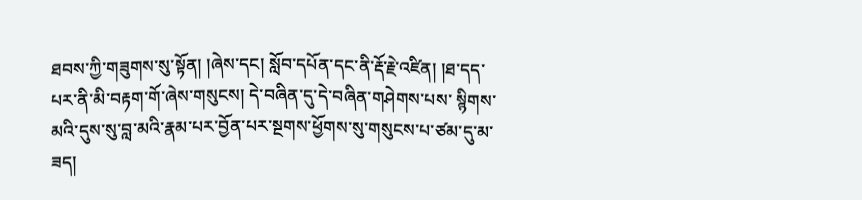ཐབས་ཀྱི་གཟུགས་སུ་སྟོན། །ཞེས་དང། སློབ་དཔོན་དང་ནི་རྡོ་རྗེ་འཛིན། །ཐ་དད་པར་ནི་མི་བརྟག་གོ་ཞེས་གསུངས། དེ་བཞིན་དུ་དེ་བཞིན་གཤེགས་པས་ སྙིགས་མའི་དུས་སུ་བླ་མའི་རྣམ་པར་བྱོན་པར་སྔགས་ཕྱོགས་སུ་གསུངས་པ་ཙམ་དུ་མ་ཟད།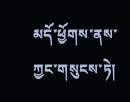མདོ་ཕྱོགས་ནས་ཀྱང་གསུངས་ཏེ།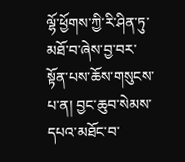ལྷོ་ཕྱོགས་ཀྱི་རི་ཤིན་ཏུ་མཐོ་བ་ཞེས་བྱ་བར་སྟོན་པས་ཆོས་གསུངས་པ་ན། བྱང་ཆུབ་སེམས་དཔའ་མཐོང་བ་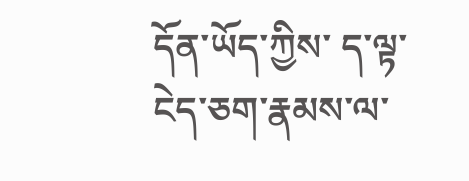དོན་ཡོད་ཀྱིས་ ད་ལྟ་ངེད་ཅག་རྣམས་ལ་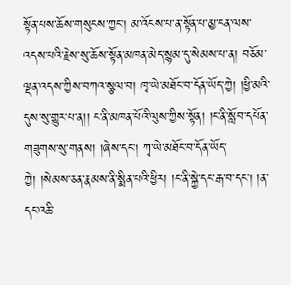སྟོན་པས་ཆོས་གསུངས་ཀྱང། མ་འོངས་པ་ན་སྟོན་པ་མྱ་ངན་ལས་འདས་པའི་རྗེས་སུ་ཆོས་སྟོན་མཁན་མེད་སྙམ་དུ་སེམས་པ་ན། བཅོམ་ལྡན་འདས་ཀྱིས་བཀའ་སྩལ་བ། ཁྭ་ཡེ་མཐོང་བ་དོན་ཡོད་ཀྱེ། །ཕྱི་མའི་དུས་སུ་གྱུར་པ་ན།། ང་ནི་མཁན་པོའི་ལུས་ཀྱིས་སྟོན། །ང་ནི་སློབ་དཔོན་གཟུགས་སུ་གནས། །ཞེས་དང། ཀྭ་ཡེ་མཐོང་བ་དོན་ཡོད་ཀྱེ། །སེམས་ཅན་རྣམས་ནི་སྨིན་པའི་ཕྱིར། །ང་ནི་སྐྱེ་དང་རྒ་བ་དང། །ན་དང་འཆི་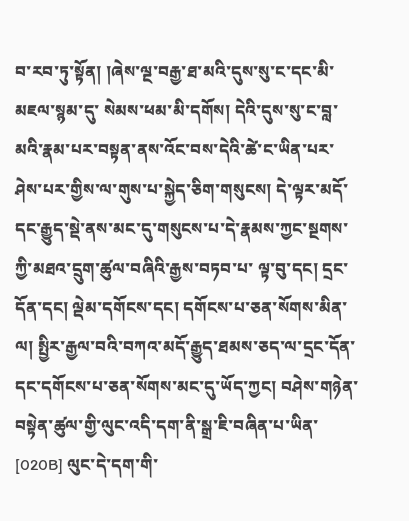བ་རབ་ཏུ་སྟོན། །ཞེས་ལྔ་བརྒྱ་ཐ་མའི་དུས་སུ་ང་དང་མི་མཇལ་སྙམ་དུ་ སེམས་ཕམ་མི་དགོས། དེའི་དུས་སུ་ང་བླ་མའི་རྣམ་པར་བསྟན་ནས་འོང་བས་དེའི་ཚེ་ང་ཡིན་པར་ཤེས་པར་གྱིས་ལ་གུས་པ་སྐྱེད་ཅིག་གསུངས། དེ་ལྟར་མདོ་དང་རྒྱུད་སྡེ་ནས་མང་དུ་གསུངས་པ་དེ་རྣམས་ཀྱང་སྔགས་ཀྱི་མཐའ་དྲུག་ཚུལ་བཞིའི་རྒྱས་བཏབ་པ་ ལྟ་བུ་དང། དྲང་དོན་དང། ལྡེམ་དགོངས་དང། དགོངས་པ་ཅན་སོགས་མིན་ལ། སྤྱིར་རྒྱལ་བའི་བཀའ་མདོ་རྒྱུད་ཐམས་ཅད་ལ་དྲང་དོན་དང་དགོངས་པ་ཅན་སོགས་མང་དུ་ཡོད་ཀྱང། བཤེས་གཉེན་བསྟེན་ཚུལ་གྱི་ལུང་འདི་དག་ནི་སྒྲ་ཇི་བཞིན་པ་ཡིན་ [020B] ལུང་དེ་དག་གི་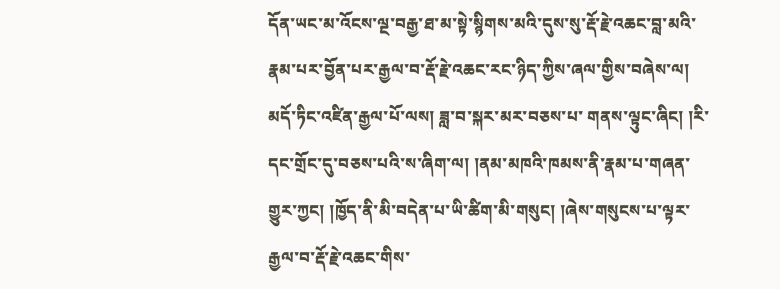དོན་ཡང་མ་འོངས་ལྔ་བརྒྱ་ཐ་མ་སྟེ་སྙིགས་མའི་དུས་སུ་རྡོ་རྗེ་འཆང་བླ་མའི་རྣམ་པར་བྱོན་པར་རྒྱལ་བ་རྡོ་རྗེ་འཆང་རང་ཉིད་ཀྱིས་ཞལ་གྱིས་བཞེས་ལ། མདོ་ཏིང་འཛིན་རྒྱལ་པོ་ལས། ཟླ་བ་སྐར་མར་བཅས་པ་ གནས་ལྟུང་ཞིང། །རི་དང་གྲོང་དུ་བཅས་པའི་ས་ཞིག་ལ། །ནམ་མཁའི་ཁམས་ནི་རྣམ་པ་གཞན་གྱུར་ཀྱང། །ཁྱོད་ནི་མི་བདེན་པ་ཡི་ཚིག་མི་གསུང། །ཞེས་གསུངས་པ་ལྟར་རྒྱལ་བ་རྡོ་རྗེ་འཆང་གིས་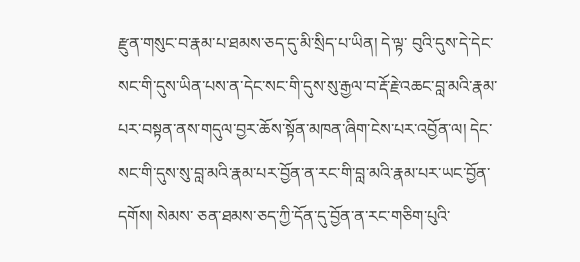རྫུན་གསུང་བ་རྣམ་པ་ཐམས་ཅད་དུ་མི་སྲིད་པ་ཡིན། དེ་ལྟ་ བུའི་དུས་དེ་དེང་སང་གི་དུས་ཡིན་པས་ན་དེང་སང་གི་དུས་སུ་རྒྱལ་བ་རྡོ་རྗེ་འཆང་བླ་མའི་རྣམ་པར་བསྟན་ནས་གདུལ་བྱར་ཆོས་སྟོན་མཁན་ཞིག་ངེས་པར་འབྱོན་ལ། དེང་སང་གི་དུས་སུ་བླ་མའི་རྣམ་པར་བྱོན་ན་རང་གི་བླ་མའི་རྣམ་པར་ཡང་བྱོན་དགོས། སེམས་ ཅན་ཐམས་ཅད་ཀྱི་དོན་དུ་བྱོན་ན་རང་གཅིག་པུའི་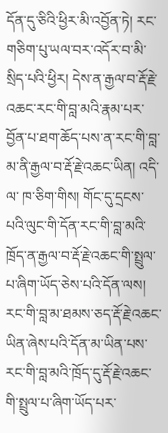དོན་དུ་ཅིའི་ཕྱིར་མི་འབྱོན་ཏེ། རང་གཅིག་པུ་ཡལ་བར་འདོར་བ་མི་སྲིད་པའི་ཕྱིར། དེས་ན་རྒྱལ་བ་རྡོ་རྗེ་འཆང་རང་གི་བླ་མའི་རྣམ་པར་བྱོན་པ་ཐག་ཆོད་པས་ན་རང་གི་བླ་མ་ནི་རྒྱལ་བ་རྡོ་རྗེ་འཆང་ཡིན། འདི་ལ་ ཁ་ཅིག་གིས། གོང་དུ་དྲངས་པའི་ལུང་གི་དོན་རང་གི་བླ་མའི་ཁྲོད་ན་རྒྱལ་བ་རྡོ་རྗེ་འཆང་གི་སྤྲུལ་པ་ཞིག་ཡོད་ཅེས་པའི་དོན་ལས། རང་གི་བླ་མ་ཐམས་ཅད་རྡོ་རྗེ་འཆང་ཡིན་ཞེས་པའི་དོན་མ་ཡིན་པས་རང་གི་བླ་མའི་ཁྲོད་དུ་རྡོ་རྗེ་འཆང་གི་སྤྲུལ་པ་ཞིག་ཡོད་པར་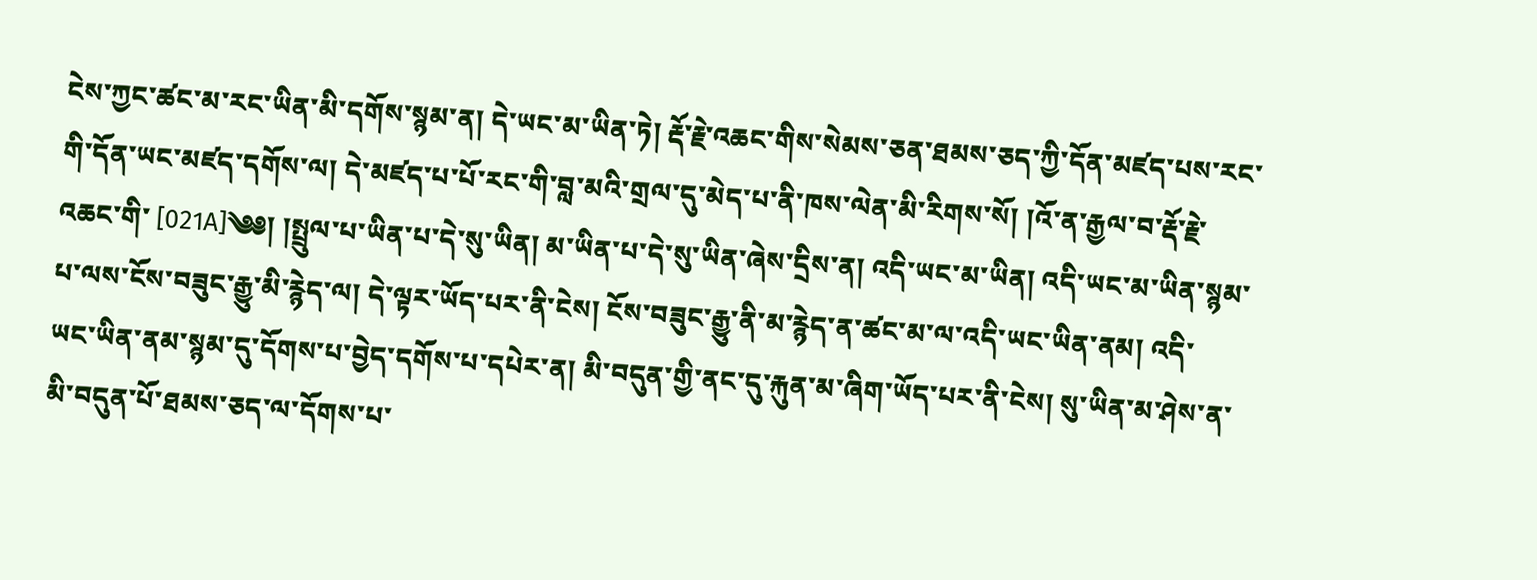ངེས་ཀྱང་ཚང་མ་རང་ཡིན་མི་དགོས་སྙམ་ན། དེ་ཡང་མ་ཡིན་ཏེ། རྡོ་རྗེ་འཆང་གིས་སེམས་ཅན་ཐམས་ཅད་ཀྱི་དོན་མཛད་པས་རང་གི་དོན་ཡང་མཛད་དགོས་ལ། དེ་མཛད་པ་པོ་རང་གི་བླ་མའི་གྲལ་དུ་མེད་པ་ནི་ཁས་ལེན་མི་རིགས་སོ། །འོ་ན་རྒྱལ་བ་རྡོ་རྗེ་འཆང་གི་ [021A]༄༅། །སྤྲུལ་པ་ཡིན་པ་དེ་སུ་ཡིན། མ་ཡིན་པ་དེ་སུ་ཡིན་ཞེས་དྲིས་ན། འདི་ཡང་མ་ཡིན། འདི་ཡང་མ་ཡིན་སྙམ་པ་ལས་ངོས་བཟུང་རྒྱུ་མི་རྙེད་ལ། དེ་ལྟར་ཡོད་པར་ནི་ངེས། ངོས་བཟུང་རྒྱུ་ནི་མ་རྙེད་ན་ཚང་མ་ལ་འདི་ཡང་ཡིན་ནམ། འདི་ ཡང་ཡིན་ནམ་སྙམ་དུ་དོགས་པ་བྱེད་དགོས་པ་དཔེར་ན། མི་བདུན་གྱི་ནང་དུ་རྐུན་མ་ཞིག་ཡོད་པར་ནི་ངེས། སུ་ཡིན་མ་ཤེས་ན་མི་བདུན་པོ་ཐམས་ཅད་ལ་དོགས་པ་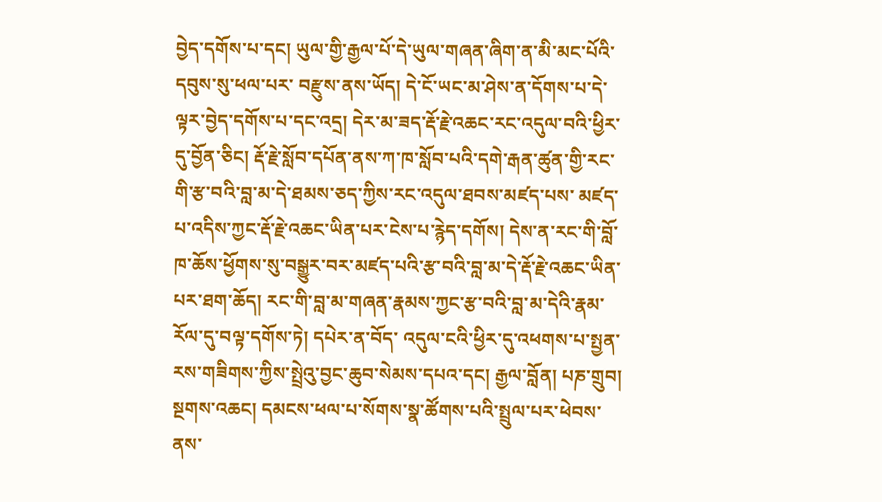བྱེད་དགོས་པ་དང། ཡུལ་གྱི་རྒྱལ་པོ་དེ་ཡུལ་གཞན་ཞིག་ན་མི་མང་པོའི་དབུས་སུ་ཕལ་པར་ བརྫུས་ནས་ཡོད། དེ་ངོ་ཡང་མ་ཤེས་ན་དོགས་པ་དེ་ལྟར་བྱེད་དགོས་པ་དང་འདྲ། དེར་མ་ཟད་རྡོ་རྗེ་འཆང་རང་འདུལ་བའི་ཕྱིར་དུ་བྱོན་ཅིང། རྡོ་རྗེ་སློབ་དཔོན་ནས་ཀ་ཁ་སློབ་པའི་དགེ་རྒན་ཚུན་གྱི་རང་གི་རྩ་བའི་བླ་མ་དེ་ཐམས་ཅད་ཀྱིས་རང་འདུལ་ཐབས་མཛད་པས་ མཛད་པ་འདིས་ཀྱང་རྡོ་རྗེ་འཆང་ཡིན་པར་ངེས་པ་རྙེད་དགོས། དེས་ན་རང་གི་བློ་ཁ་ཆོས་ཕྱོགས་སུ་བསྒྱུར་བར་མཛད་པའི་རྩ་བའི་བླ་མ་དེ་རྡོ་རྗེ་འཆང་ཡིན་པར་ཐག་ཆོད། རང་གི་བླ་མ་གཞན་རྣམས་ཀྱང་རྩ་བའི་བླ་མ་དེའི་རྣམ་རོལ་དུ་བལྟ་དགོས་ཏེ། དཔེར་ན་བོད་ འདུལ་ངའི་ཕྱིར་དུ་འཕགས་པ་སྤྱན་རས་གཟིགས་ཀྱིས་སྤྲེའུ་བྱང་ཆུབ་སེམས་དཔའ་དང། རྒྱལ་བློན། པཎ་གྲུབ། སྔགས་འཆང། དམངས་ཕལ་པ་སོགས་སྣ་ཚོགས་པའི་སྤྲུལ་པར་ཕེབས་ནས་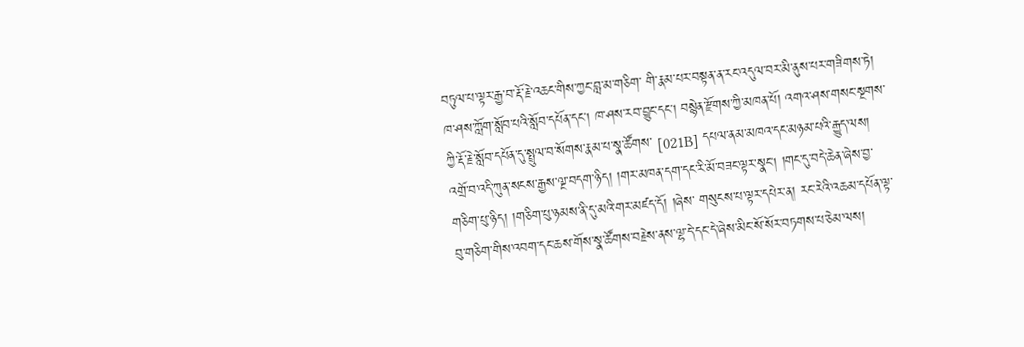བཏུལ་པ་ལྟར་རྒྱ་བ་རྡོ་རྗེ་འཆང་གིས་ཀྱང་བླ་མ་གཅིག་ གི་རྣམ་པར་བསྟན་ན་རང་འདུལ་བར་མི་ནུས་པར་གཟིགས་ཏེ། ཁ་ཤས་ཀློག་སློབ་པའི་སློབ་དཔོན་དང། ཁ་ཤས་རབ་བྱུང་དང། བསྙེན་རྫོགས་ཀྱི་མཁན་པོ། འགའ་ཤས་གསང་སྔགས་ཀྱི་རྡོ་རྗེ་སློབ་དཔོན་དུ་སྤྲུལ་བ་སོགས་རྣམ་པ་སྣ་ཚོགས་ [021B] དཔལ་ནམ་མཁའ་དང་མཉམ་པའི་རྒྱུད་ལས། འགྲོ་བ་འདི་ཀུན་སངས་རྒྱས་ལྔ་བདག་ཉིད། །གར་མཁན་དག་དང་རི་མོ་བཟང་ལྟར་སྣང། །གང་དུ་བདེ་ཆེན་ཞེས་བྱ་གཅིག་པུ་ཉིད། །གཅིག་པུ་ཉམས་ནི་དུ་མའི་གར་མཛད་དོ། །ཞེས་ གསུངས་པ་ལྟར་དཔེར་ན། རང་རེའི་འཆམ་དཔོན་ལྟ་བུ་གཅིག་གིས་འབག་དང་ཆས་གོས་སྣ་ཚོགས་བརྗེས་ནས་ལྷ་དེ་དང་དེ་ཞེས་མིང་སོ་སོར་བཏགས་པ་ཅེམ་ལས།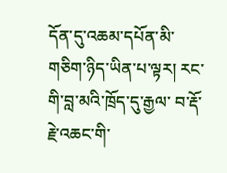དོན་དུ་འཆམ་དཔོན་མི་གཅིག་ཉིད་ཡིན་པ་ལྟར། རང་གི་བླ་མའི་ཁྲོད་དུ་རྒྱལ་ བ་རྡོ་རྗེ་འཆང་གི་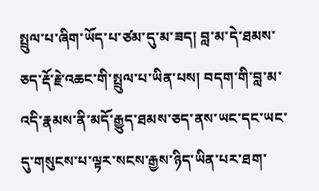སྤྲུལ་པ་ཞིག་ཡོད་པ་ཙམ་དུ་མ་ཟད། བླ་མ་དེ་ཐམས་ཅད་རྡོ་རྗེ་འཆང་གི་སྤྲུལ་པ་ཡིན་པས། བདག་གི་བླ་མ་འདི་རྣམས་ནི་མདོ་རྒྱུད་ཐམས་ཅད་ནས་ཡང་དང་ཡང་དུ་གསུངས་པ་ལྟར་སངས་རྒྱས་ཉིད་ཡིན་པར་ཐག་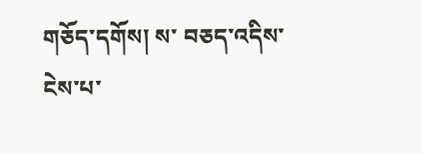གཅོད་དགོས། ས་ བཅད་འདིས་ངེས་པ་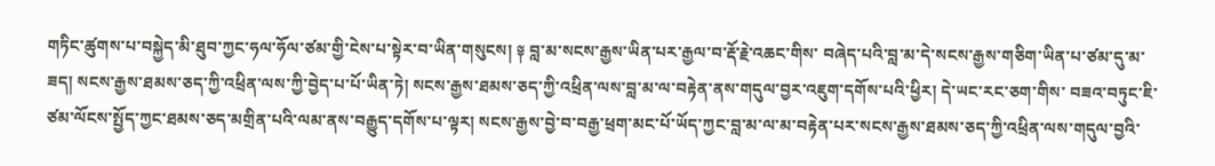གཏིང་ཚུགས་པ་བསྐྱེད་མི་ཐུབ་ཀྱང་ཧལ་ཧོལ་ཙམ་གྱི་ངེས་པ་སྟེར་བ་ཡིན་གསུངས། ༈ བླ་མ་སངས་རྒྱས་ཡིན་པར་རྒྱལ་བ་རྡོ་རྗེ་འཆང་གིས་ བཞེད་པའི་བླ་མ་དེ་སངས་རྒྱས་གཅིག་ཡིན་པ་ཙམ་དུ་མ་ཟད། སངས་རྒྱས་ཐམས་ཅད་ཀྱི་འཕྲིན་ལས་ཀྱི་བྱེད་པ་པོ་ཡིན་ཏེ། སངས་རྒྱས་ཐམས་ཅད་ཀྱི་འཕྲིན་ལས་བླ་མ་ལ་བརྟེན་ནས་གདུལ་བྱར་འཇུག་དགོས་པའི་ཕྱིར། དེ་ཡང་རང་ཅག་གིས་ བཟའ་བཏུང་ཇི་ཙམ་ལོངས་སྤྱོད་ཀྱང་ཐམས་ཅད་མགྲིན་པའི་ལམ་ནས་བརྒྱུད་དགོས་པ་ལྟར། སངས་རྒྱས་བྱེ་བ་བརྒྱ་ཕྲག་མང་པོ་ཡོད་ཀྱང་བླ་མ་ལ་མ་བརྟེན་པར་སངས་རྒྱས་ཐམས་ཅད་ཀྱི་འཕྲིན་ལས་གདུལ་བྱའི་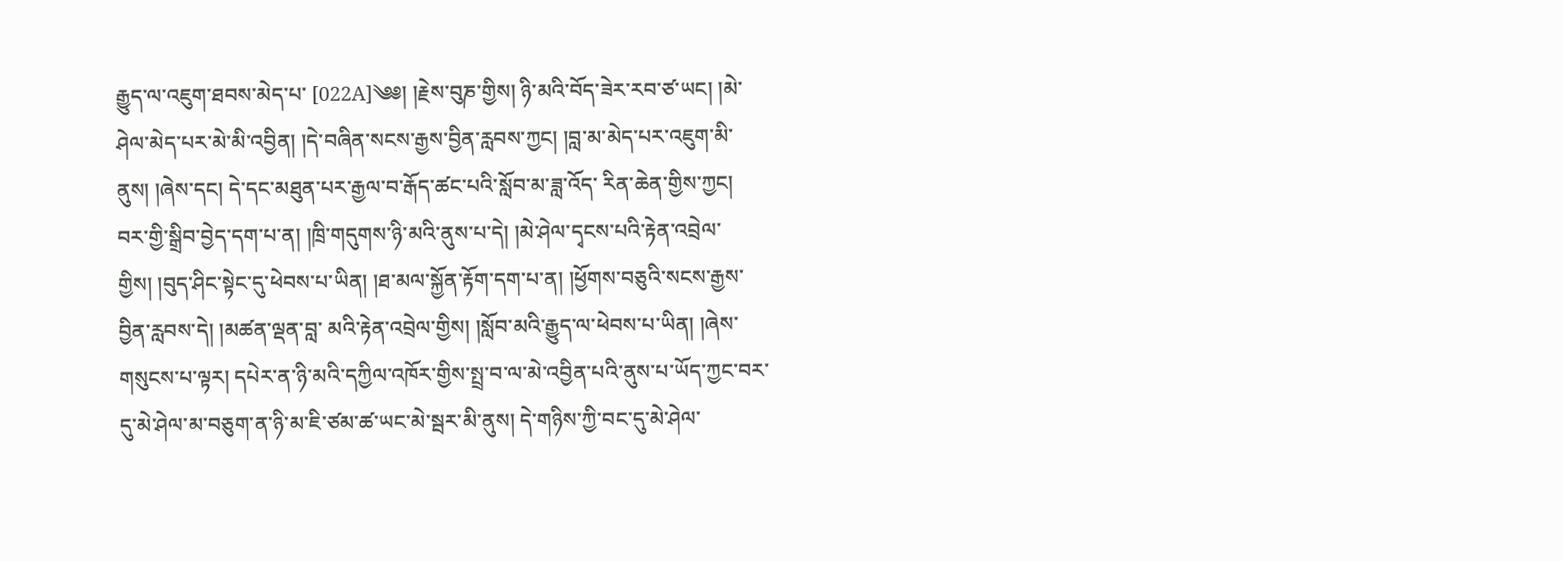རྒྱུད་ལ་འཇུག་ཐབས་མེད་པ་ [022A]༄༅། །རྗེས་བུཎ་གྱིས། ཉི་མའི་བོད་ཟེར་རབ་ཙ་ཡང། །མེ་ཤེལ་མེད་པར་མེ་མི་འབྱིན། །དེ་བཞིན་སངས་རྒྱས་བྱིན་རླབས་ཀྱང། །བླ་མ་མེད་པར་འཇུག་མི་ནུས། །ཞེས་དང། དེ་དང་མཐུན་པར་རྒྱལ་བ་རྒོད་ཚང་པའི་སློབ་མ་ཟླ་འོད་ རིན་ཆེན་གྱིས་ཀྱང། བར་གྱི་སྒྲིབ་བྱེད་དག་པ་ན། །ཁྲི་གདུགས་ཉི་མའི་ནུས་པ་དེ། །མེ་ཤེལ་དྭངས་པའི་རྟེན་འབྲེལ་གྱིས། །བུད་ཤིང་སྟེང་དུ་ཕེབས་པ་ཡིན། །ཐ་མལ་སྐྱོན་རྟོག་དག་པ་ན། །ཕྱོགས་བཅུའི་སངས་རྒྱས་བྱིན་རླབས་དེ། །མཚན་ལྡན་བླ་ མའི་རྟེན་འབྲེལ་གྱིས། །སློབ་མའི་རྒྱུད་ལ་ཕེབས་པ་ཡིན། །ཞེས་གསུངས་པ་ལྟར། དཔེར་ན་ཉི་མའི་དཀྱིལ་འཁོར་གྱིས་སྤྲ་བ་ལ་མེ་འབྱིན་པའི་ནུས་པ་ཡོད་ཀྱང་བར་དུ་མེ་ཤེལ་མ་བཅུག་ན་ཉི་མ་ཇི་ཙམ་ཚ་ཡང་མེ་སྦར་མི་ནུས། དེ་གཉིས་ཀྱི་བང་དུ་མེ་ཤེལ་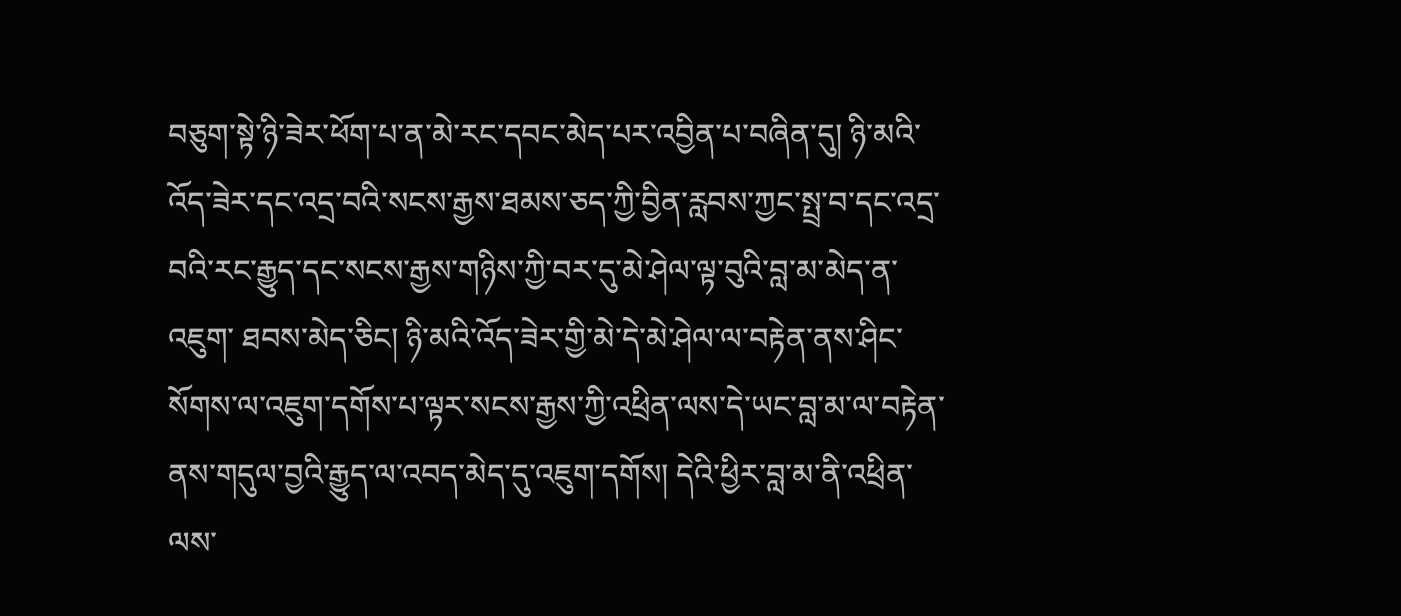བཅུག་སྟེ་ཉི་ཟེར་ཕོག་པ་ན་མེ་རང་དབང་མེད་པར་འབྱིན་པ་བཞིན་དུ། ཉི་མའི་འོད་ཟེར་དང་འདྲ་བའི་སངས་རྒྱས་ཐམས་ཅད་ཀྱི་བྱིན་རླབས་ཀྱང་སྤྲ་བ་དང་འདྲ་བའི་རང་རྒྱུད་དང་སངས་རྒྱས་གཉིས་ཀྱི་བར་དུ་མེ་ཤེལ་ལྟ་བུའི་བླ་མ་མེད་ན་འཇུག་ ཐབས་མེད་ཅིང། ཉི་མའི་འོད་ཟེར་གྱི་མེ་དེ་མེ་ཤེལ་ལ་བརྟེན་ནས་ཤིང་སོགས་ལ་འཇུག་དགོས་པ་ལྟར་སངས་རྒྱས་ཀྱི་འཕྲིན་ལས་དེ་ཡང་བླ་མ་ལ་བརྟེན་ནས་གདུལ་བྱའི་རྒྱུད་ལ་འབད་མེད་དུ་འཇུག་དགོས། དེའི་ཕྱིར་བླ་མ་ནི་འཕྲིན་ལས་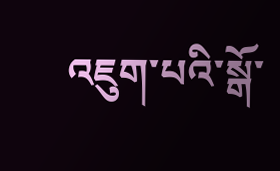འཇུག་པའི་སྒོ་